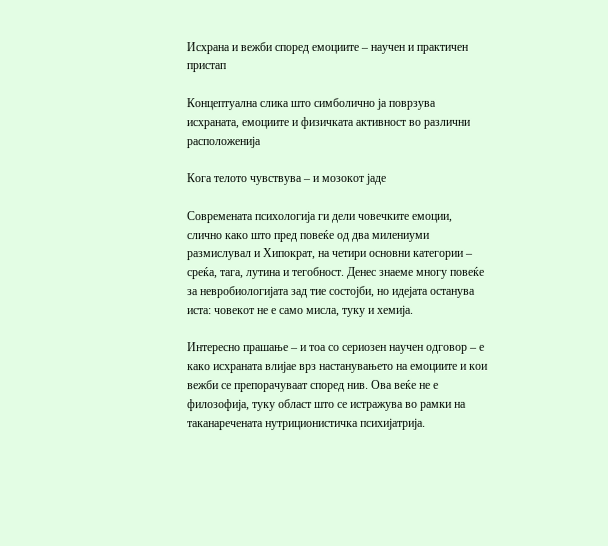Исхрана и вежби според емоциите – научен и практичен пристап

Концептуална слика што симболично ја поврзува исхраната, емоциите и физичката активност во различни расположенија

Кога телото чувствува – и мозокот јаде

Современата психологија ги дели човечките емоции, слично како што пред повеќе од два милениуми размислувал и Хипократ, на четири основни категории – среќа, тага, лутина и тегобност. Денес знаеме многу повеќе за невробиологијата зад тие состојби, но идејата останува иста: човекот не е само мисла, туку и хемија.

Интересно прашање – и тоа со сериозен научен одговор – е како исхраната влијае врз настанувањето на емоциите и кои вежби се препорачуваат според нив. Ова веќе не е филозофија, туку област што се истражува во рамки на таканаречената нутриционистичка психијатрија.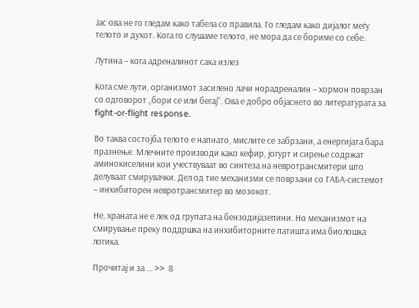Јас ова не го гледам како табела со правила. Го гледам како дијалог меѓу телото и духот. Кога го слушаме телото, не мора да се бориме со себе.

Лутина – кога адреналинот сака излез

Кога сме лути, организмот засилено лачи норадреналин – хормон поврзан со одговорот „бори се или бегај“. Ова е добро објаснето во литературата за fight-or-flight response.

Во таква состојба телото е напнато, мислите се забрзани, а енергијата бара празнење. Млечните производи како кефир, јогурт и сирење содржат аминокиселини кои учествуваат во синтеза на невротрансмитери што делуваат смирувачки. Дел од тие механизми се поврзани со ГАБА-системот – инхибиторен невротрансмитер во мозокот.

Не, храната не е лек од групата на бензодијазепини. Но механизмот на смирување преку поддршка на инхибиторните патишта има биолошка логика.

Прочитај и за ... >>  8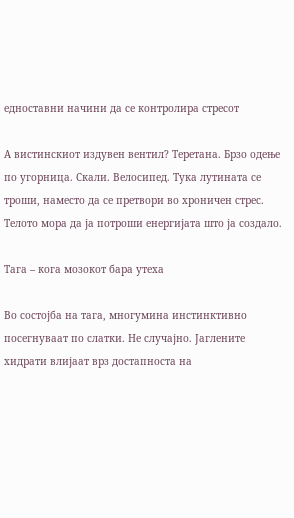едноставни начини да се контролира стресот

А вистинскиот издувен вентил? Теретана. Брзо одење по угорница. Скали. Велосипед. Тука лутината се троши, наместо да се претвори во хроничен стрес. Телото мора да ја потроши енергијата што ја создало.

Тага – кога мозокот бара утеха

Во состојба на тага, многумина инстинктивно посегнуваат по слатки. Не случајно. Јаглените хидрати влијаат врз достапноста на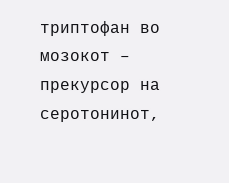триптофан во мозокот – прекурсор на серотонинот,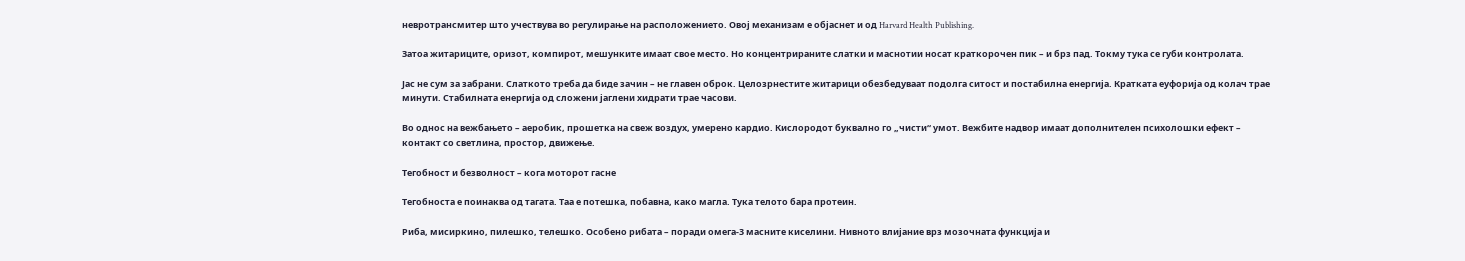невротрансмитер што учествува во регулирање на расположението. Овој механизам е објаснет и од Harvard Health Publishing.

Затоа житариците, оризот, компирот, мешунките имаат свое место. Но концентрираните слатки и маснотии носат краткорочен пик – и брз пад. Токму тука се губи контролата.

Јас не сум за забрани. Слаткото треба да биде зачин – не главен оброк. Целозрнестите житарици обезбедуваат подолга ситост и постабилна енергија. Кратката еуфорија од колач трае минути. Стабилната енергија од сложени јаглени хидрати трае часови.

Во однос на вежбањето – аеробик, прошетка на свеж воздух, умерено кардио. Кислородот буквално го „чисти“ умот. Вежбите надвор имаат дополнителен психолошки ефект – контакт со светлина, простор, движење.

Тегобност и безволност – кога моторот гасне

Тегобноста е поинаква од тагата. Таа е потешка, побавна, како магла. Тука телото бара протеин.

Риба, мисиркино, пилешко, телешко. Особено рибата – поради омега-3 масните киселини. Нивното влијание врз мозочната функција и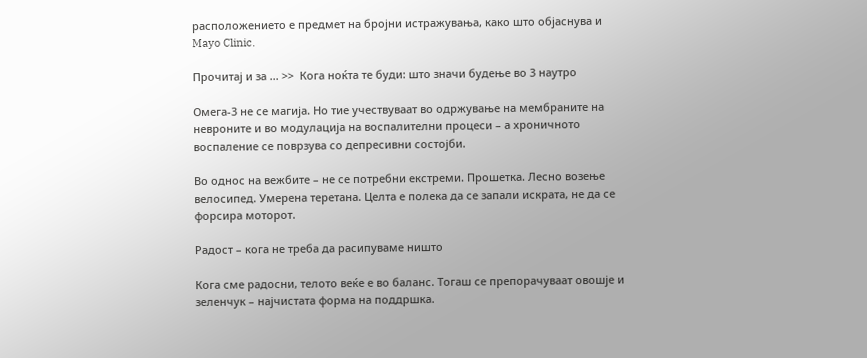расположението е предмет на бројни истражувања, како што објаснува и Mayo Clinic.

Прочитај и за ... >>  Кога ноќта те буди: што значи будење во 3 наутро

Омега-3 не се магија. Но тие учествуваат во одржување на мембраните на невроните и во модулација на воспалителни процеси – а хроничното воспаление се поврзува со депресивни состојби.

Во однос на вежбите – не се потребни екстреми. Прошетка. Лесно возење велосипед. Умерена теретана. Целта е полека да се запали искрата, не да се форсира моторот.

Радост – кога не треба да расипуваме ништо

Кога сме радосни, телото веќе е во баланс. Тогаш се препорачуваат овошје и зеленчук – најчистата форма на поддршка.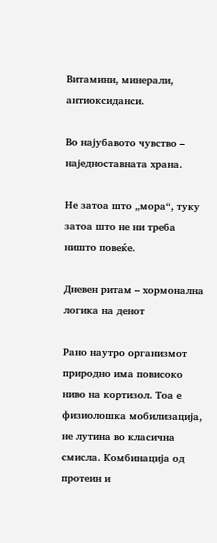Витамини, минерали, антиоксиданси.

Во најубавото чувство – наједноставната храна.

Не затоа што „мора“, туку затоа што не ни треба ништо повеќе.

Дневен ритам – хормонална логика на денот

Рано наутро организмот природно има повисоко ниво на кортизол. Тоа е физиолошка мобилизација, не лутина во класична смисла. Комбинација од протеин и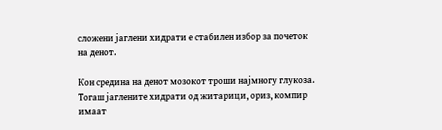сложени јаглени хидрати е стабилен избор за почеток на денот.

Кон средина на денот мозокот троши најмногу глукоза. Тогаш јаглените хидрати од житарици, ориз, компир имаат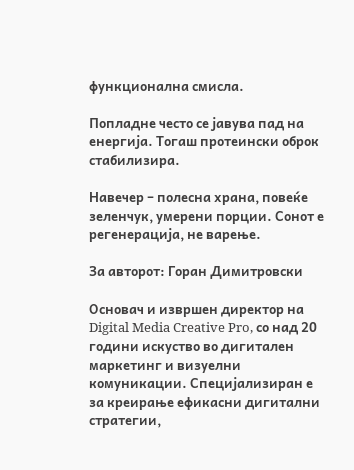функционална смисла.

Попладне често се јавува пад на енергија. Тогаш протеински оброк стабилизира.

Навечер – полесна храна, повеќе зеленчук, умерени порции. Сонoт е регенерација, не варење.

За авторот: Горан Димитровски

Основач и извршен директор на Digital Media Creative Pro, со над 20 години искуство во дигитален маркетинг и визуелни комуникации. Специјализиран е за креирање ефикасни дигитални стратегии,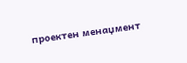проектен менаџмент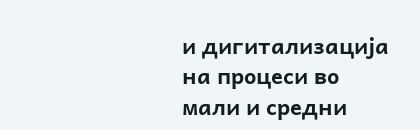и дигитализација на процеси во мали и средни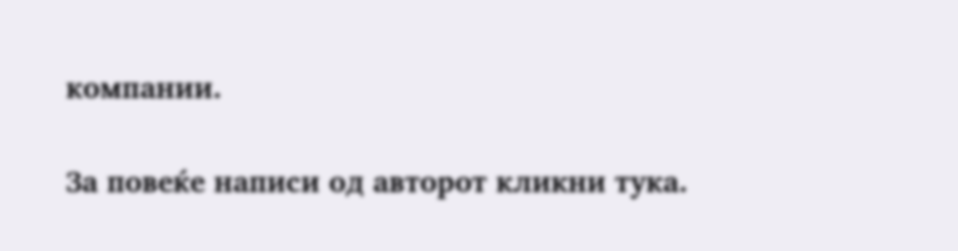компании.

За повеќе написи од авторот кликни тука.